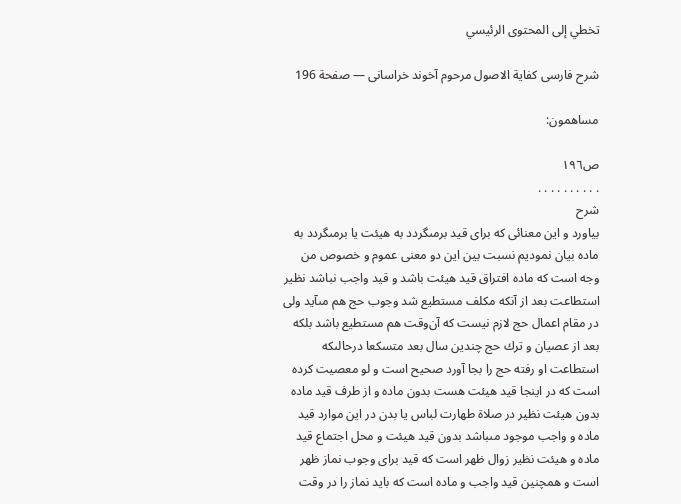تخطي إلى المحتوى الرئيسي

شرح فارسى كفاية الاصول مرحوم آخوند خراسانى — صفحة 196

مساهمون:

ص١٩٦
. . . . . . . . . .
شرح
بياورد و اين معنائى كه براى قيد برمىگردد به هيئت يا برمىگردد به ماده بيان نموديم نسبت بين اين دو معنى عموم و خصوص من وجه است كه ماده افتراق قيد هيئت باشد و قيد واجب نباشد نظير استطاعت بعد از آنكه مكلف مستطيع شد وجوب حج هم مىآيد ولى در مقام اعمال حج لازم نيست كه آن‌وقت هم مستطيع باشد بلكه بعد از عصيان و ترك حج چندين سال بعد متسكعا درحالىكه استطاعت او رفته حج را بجا آورد صحيح است و لو معصيت كرده است كه در اينجا قيد هيئت هست بدون ماده و از طرف قيد ماده بدون هيئت نظير در صلاة طهارت لباس يا بدن در اين موارد قيد ماده و واجب موجود مىباشد بدون قيد هيئت و محل اجتماع قيد ماده و هيئت نظير زوال ظهر است كه قيد براى وجوب نماز ظهر است و همچنين قيد واجب و ماده است كه بايد نماز را در وقت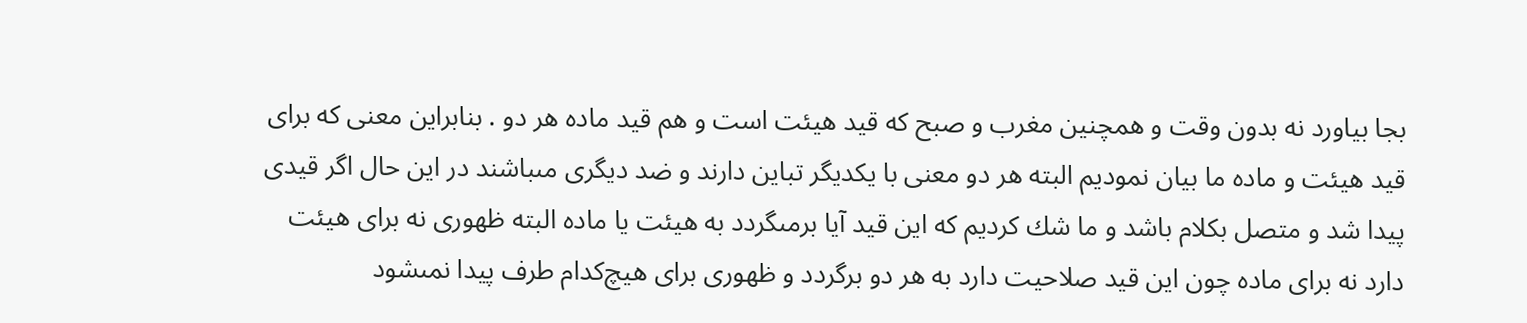بجا بياورد نه بدون وقت و همچنين مغرب و صبح كه قيد هيئت است و هم قيد ماده هر دو . بنابراين معنى كه براى قيد هيئت و ماده ما بيان نموديم البته هر دو معنى با يكديگر تباين دارند و ضد ديگرى مىباشند در اين حال اگر قيدى پيدا شد و متصل بكلام باشد و ما شك كرديم كه اين قيد آيا برمىگردد به هيئت يا ماده البته ظهورى نه براى هيئت دارد نه براى ماده چون اين قيد صلاحيت دارد به هر دو برگردد و ظهورى براى هيچ‌كدام طرف پيدا نمىشود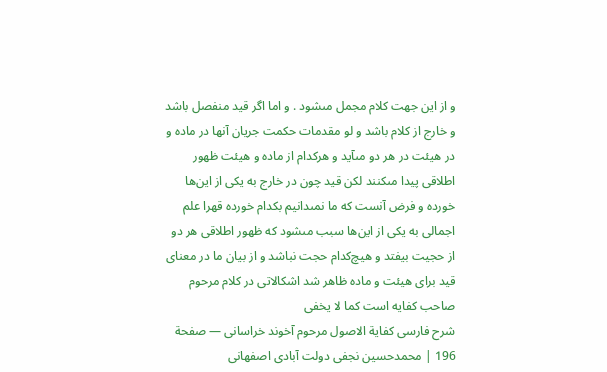و از اين جهت كلام مجمل مىشود . و اما اگر قيد منفصل باشد و خارج از كلام باشد و لو مقدمات حكمت جريان آنها در ماده و در هيئت در هر دو مىآيد و هركدام از ماده و هيئت ظهور اطلاقى پيدا مىكنند لكن قيد چون در خارج به يكى از اين‌ها خورده و فرض آنست كه ما نمىدانيم بكدام خورده قهرا علم اجمالى به يكى از اين‌ها سبب مىشود كه ظهور اطلاقى هر دو از حجيت بيفتد و هيچ‌كدام حجت نباشد و از بيان ما در معناى قيد براى هيئت و ماده ظاهر شد اشكالاتى در كلام مرحوم صاحب كفايه است كما لا يخفى
شرح فارسى كفاية الاصول مرحوم آخوند خراسانى — صفحة 196 | محمدحسين نجفى دولت آبادى اصفهانى